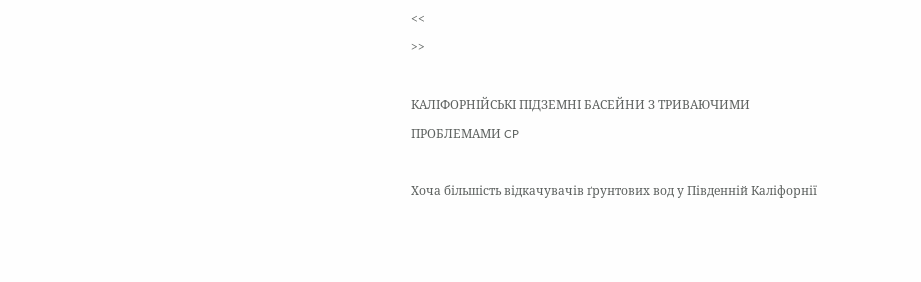<<
>>

КАЛІФОРНІЙСЬКІ ПІДЗЕМНІ БАСЕЙНИ З ТРИВАЮЧИМИ ПРОБЛЕМАМИ CP

Хоча більшість відкачувачів ґрунтових вод у Південній Каліфорнії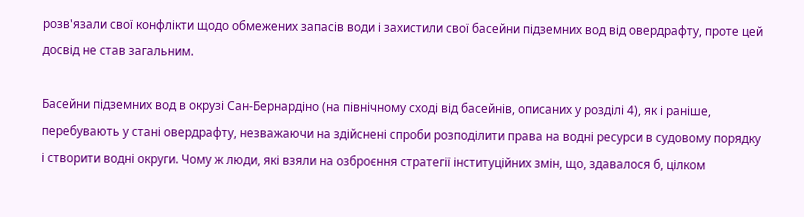розв'язали свої конфлікти щодо обмежених запасів води і захистили свої басейни підземних вод від овердрафту, проте цей досвід не став загальним.

Басейни підземних вод в окрузі Сан-Бернардіно (на північному сході від басейнів, описаних у розділі 4), як і раніше, перебувають у стані овердрафту, незважаючи на здійснені спроби розподілити права на водні ресурси в судовому порядку і створити водні округи. Чому ж люди, які взяли на озброєння стратегії інституційних змін, що, здавалося б, цілком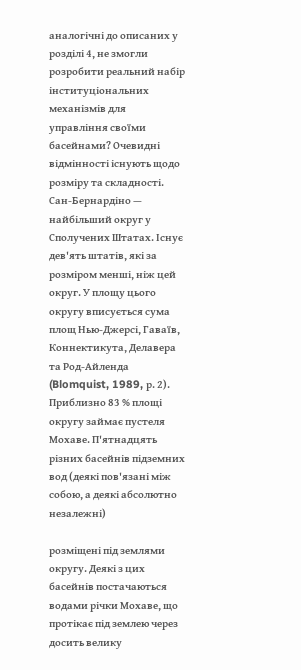аналогічні до описаних у розділі 4, не змогли розробити реальний набір інституціональних механізмів для управління своїми басейнами? Очевидні відмінності існують щодо розміру та складності. Сан-Бернардіно — найбільший округ у Сполучених Штатах. Існує дев'ять штатів, які за розміром менші, ніж цей округ. У площу цього округу вписується сума площ Нью-Джерсі, Гаваїв, Коннектикута, Делавера та Род-Айленда (Blomquist, 1989, р. 2). Приблизно 83 % площі округу займає пустеля Мохаве. П'ятнадцять різних басейнів підземних вод (деякі пов'язані між собою, а деякі абсолютно незалежні)

розміщені під землями округу. Деякі з цих басейнів постачаються водами річки Мохаве, що протікає під землею через досить велику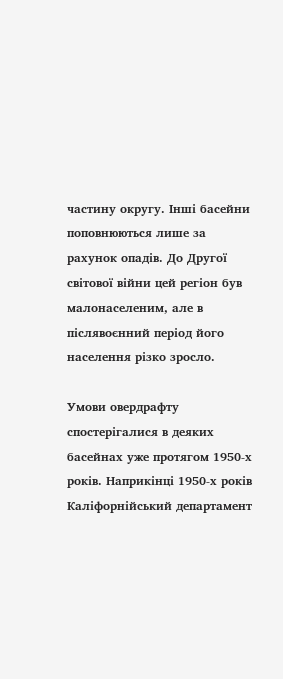частину округу. Інші басейни поповнюються лише за рахунок опадів. До Другої світової війни цей регіон був малонаселеним, але в післявоєнний період його населення різко зросло.

Умови овердрафту спостерігалися в деяких басейнах уже протягом 1950-х років. Наприкінці 1950-х років Каліфорнійський департамент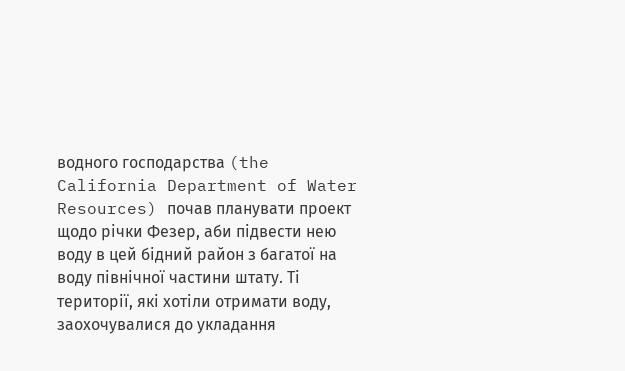водного господарства (the California Department of Water Resources) почав планувати проект щодо річки Фезер, аби підвести нею воду в цей бідний район з багатої на воду північної частини штату. Ті території, які хотіли отримати воду, заохочувалися до укладання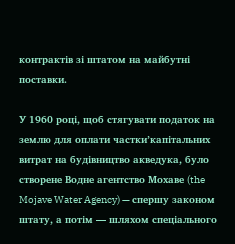контрактів зі штатом на майбутні поставки.

У 1960 році, щоб стягувати податок на землю для оплати частки’капітальних витрат на будівництво акведука, було створене Водне агентство Мохаве (the Mojave Water Agency) — спершу законом штату, а потім — шляхом спеціального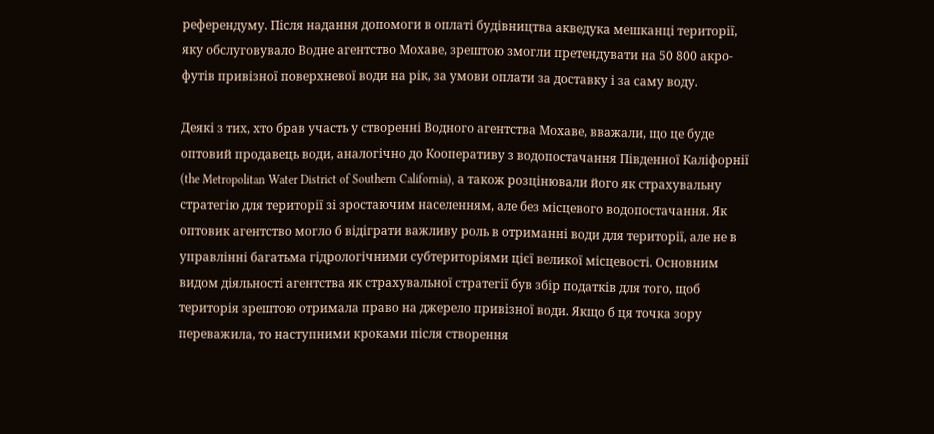референдуму. Після надання допомоги в оплаті будівництва акведука мешканці території, яку обслуговувало Водне агентство Мохаве, зрештою змогли претендувати на 50 800 акро-футів привізної поверхневої води на рік, за умови оплати за доставку і за саму воду.

Деякі з тих, хто брав участь у створенні Водного агентства Мохаве, вважали, що це буде оптовий продавець води, аналогічно до Кооперативу з водопостачання Південної Каліфорнії (the Metropolitan Water District of Southern California), а також розцінювали його як страхувальну стратегію для території зі зростаючим населенням, але без місцевого водопостачання. Як оптовик агентство могло б відіграти важливу роль в отриманні води для території, але не в управлінні багатьма гідрологічними субтериторіями цієї великої місцевості. Основним видом діяльності агентства як страхувальної стратегії був збір податків для того, щоб територія зрештою отримала право на джерело привізної води. Якщо б ця точка зору переважила, то наступними кроками після створення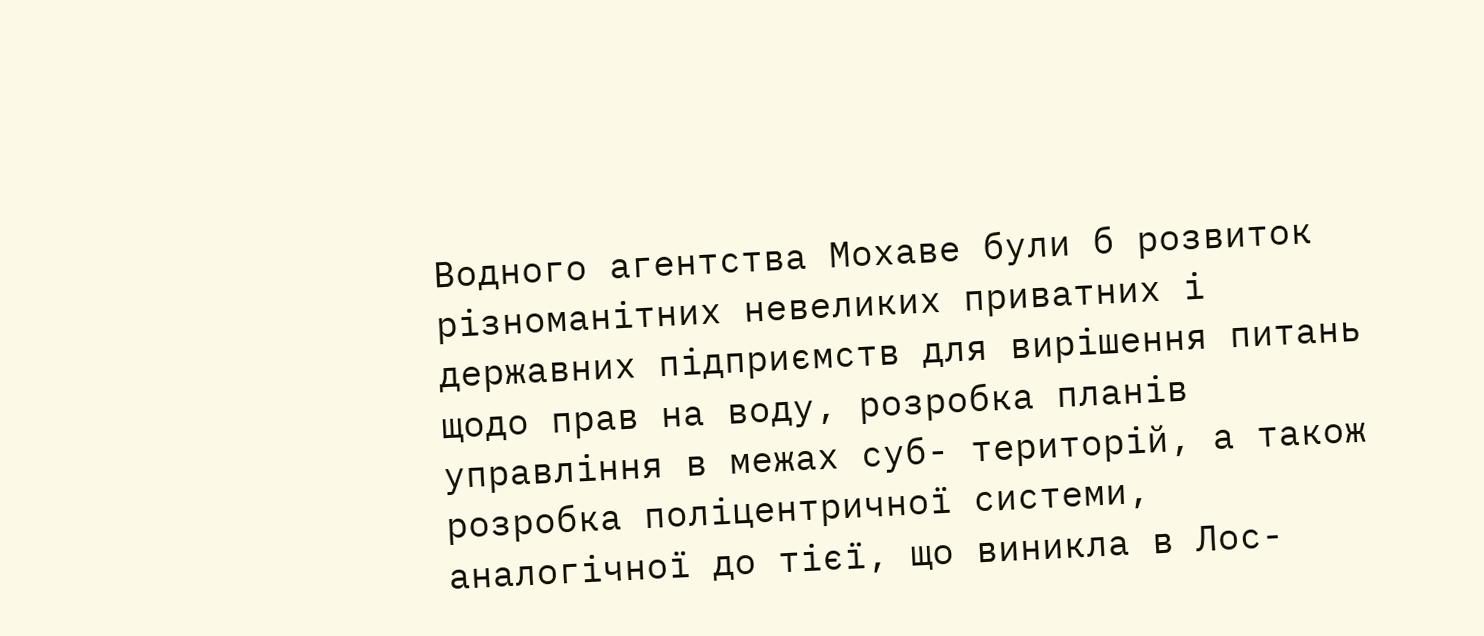Водного агентства Мохаве були б розвиток різноманітних невеликих приватних і державних підприємств для вирішення питань щодо прав на воду, розробка планів управління в межах суб- територій, а також розробка поліцентричної системи, аналогічної до тієї, що виникла в Лос-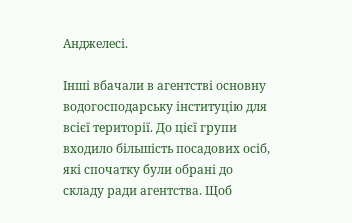Анджелесі.

Інші вбачали в агентстві основну водогосподарську інституцію для всієї території. До цієї групи входило більшість посадових осіб, які спочатку були обрані до складу ради агентства. Щоб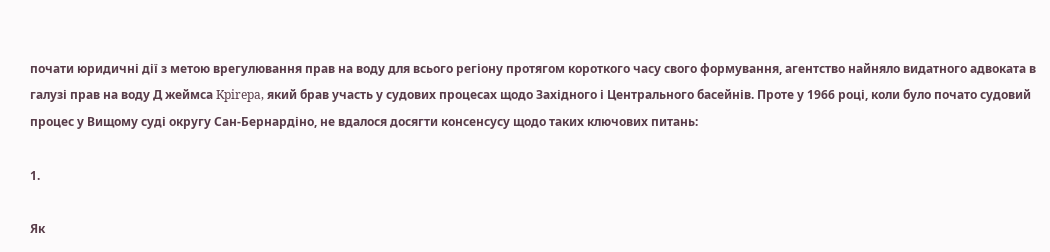почати юридичні дії з метою врегулювання прав на воду для всього регіону протягом короткого часу свого формування, агентство найняло видатного адвоката в галузі прав на воду Д жеймса Kpirepa, який брав участь у судових процесах щодо Західного і Центрального басейнів. Проте у 1966 році, коли було почато судовий процес у Вищому суді округу Сан-Бернардіно, не вдалося досягти консенсусу щодо таких ключових питань:

1.

Як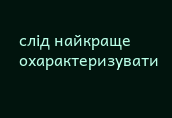слід найкраще охарактеризувати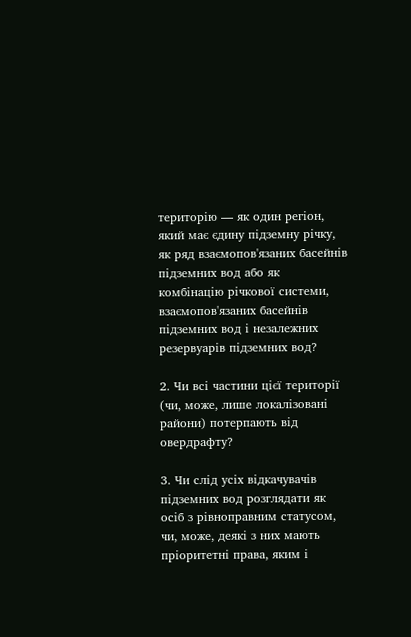територію — як один регіон, який має єдину підземну річку, як ряд взаємопов'язаних басейнів підземних вод або як комбінацію річкової системи, взаємопов'язаних басейнів підземних вод і незалежних резервуарів підземних вод?

2. Чи всі частини цієї території (чи, може, лише локалізовані райони) потерпають від овердрафту?

3. Чи слід усіх відкачувачів підземних вод розглядати як осіб з рівноправним статусом, чи, може, деякі з них мають пріоритетні права, яким і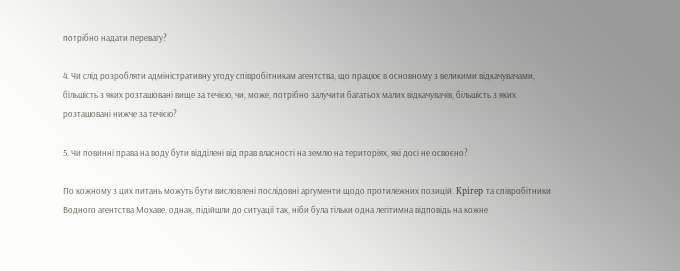потрібно надати перевагу?

4. Чи слід розробляти адміністративну угоду співробітникам агентства, що працює в основному з великими відкачувачами, більшість з яких розташовані вище за течією, чи, може, потрібно залучити багатьох малих відкачувачів, більшість з яких розташовані нижче за течією?

5. Чи повинні права на воду бути відділені від прав власності на землю на територіях, які досі не освоєно?

По кожному з цих питань можуть бути висловлені послідовні аргументи щодо протилежних позицій. Kpirep та співробітники Водного агентства Мохаве, однак, підійшли до ситуації так, ніби була тільки одна легітимна відповідь на кожне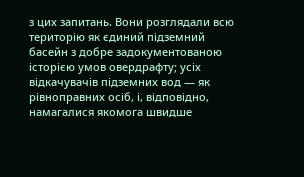з цих запитань. Вони розглядали всю територію як єдиний підземний басейн з добре задокументованою історією умов овердрафту; усіх відкачувачів підземних вод — як рівноправних осіб, і, відповідно, намагалися якомога швидше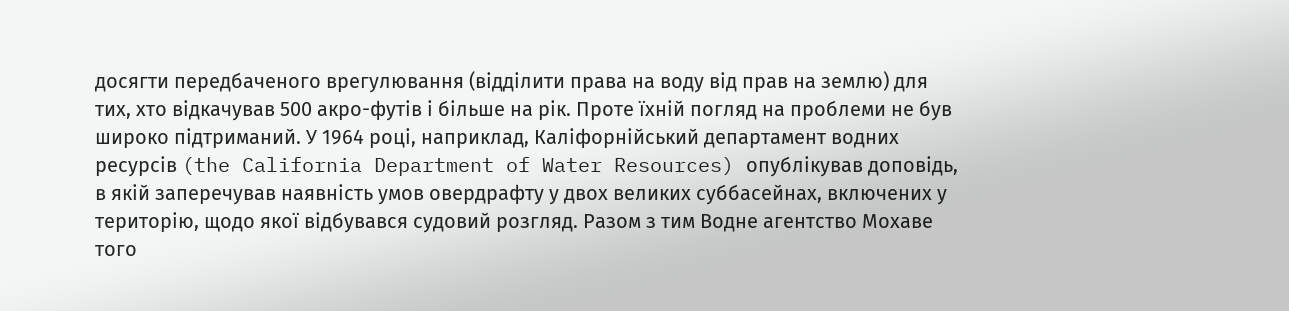досягти передбаченого врегулювання (відділити права на воду від прав на землю) для тих, хто відкачував 500 акро-футів і більше на рік. Проте їхній погляд на проблеми не був широко підтриманий. У 1964 році, наприклад, Каліфорнійський департамент водних ресурсів (the California Department of Water Resources) опублікував доповідь, в якій заперечував наявність умов овердрафту у двох великих суббасейнах, включених у територію, щодо якої відбувався судовий розгляд. Разом з тим Водне агентство Мохаве того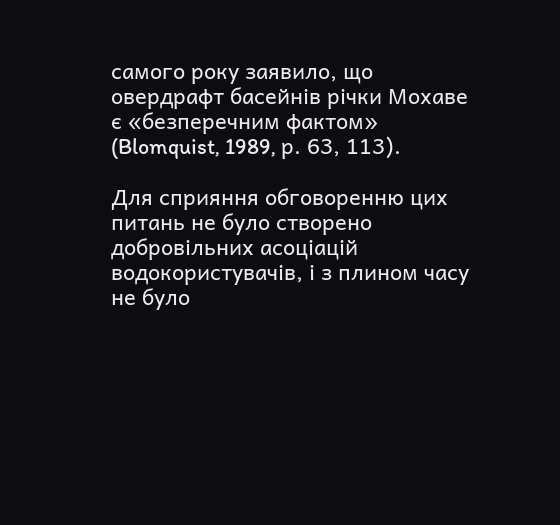самого року заявило, що овердрафт басейнів річки Мохаве є «безперечним фактом» (Blomquist, 1989, р. 63, 113).

Для сприяння обговоренню цих питань не було створено добровільних асоціацій водокористувачів, і з плином часу не було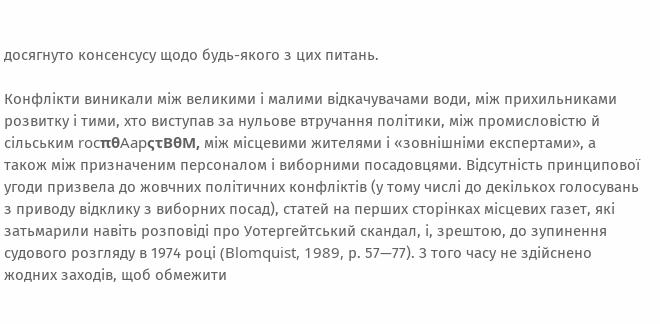досягнуто консенсусу щодо будь-якого з цих питань.

Конфлікти виникали між великими і малими відкачувачами води, між прихильниками розвитку і тими, хто виступав за нульове втручання політики, між промисловістю й сільським rocπθAapςτBθM, між місцевими жителями і «зовнішніми експертами», а також між призначеним персоналом і виборними посадовцями. Відсутність принципової угоди призвела до жовчних політичних конфліктів (у тому числі до декількох голосувань з приводу відклику з виборних посад), статей на перших сторінках місцевих газет, які затьмарили навіть розповіді про Уотергейтський скандал, і, зрештою, до зупинення судового розгляду в 1974 році (Blomquist, 1989, р. 57—77). З того часу не здійснено жодних заходів, щоб обмежити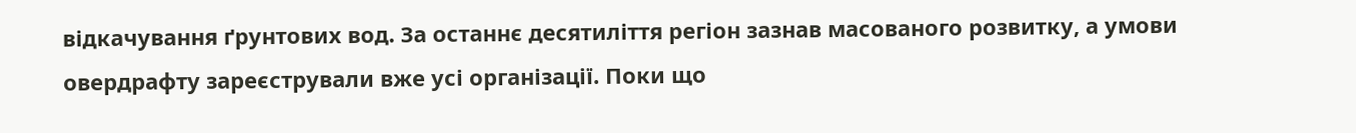відкачування ґрунтових вод. За останнє десятиліття регіон зазнав масованого розвитку, а умови овердрафту зареєстрували вже усі організації. Поки що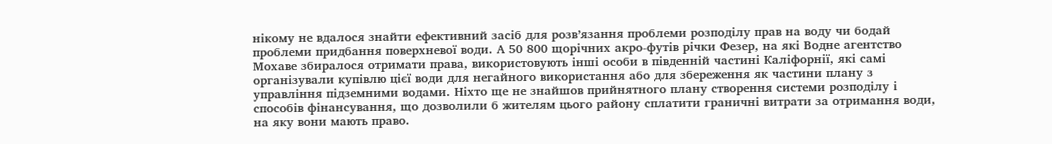нікому не вдалося знайти ефективний засіб для розв’язання проблеми розподілу прав на воду чи бодай проблеми придбання поверхневої води. А 50 800 щорічних акро-футів річки Фезер, на які Водне агентство Мохаве збиралося отримати права, використовують інші особи в південній частині Каліфорнії, які самі організували купівлю цієї води для негайного використання або для збереження як частини плану з управління підземними водами. Ніхто ще не знайшов прийнятного плану створення системи розподілу і способів фінансування, що дозволили б жителям цього району сплатити граничні витрати за отримання води, на яку вони мають право.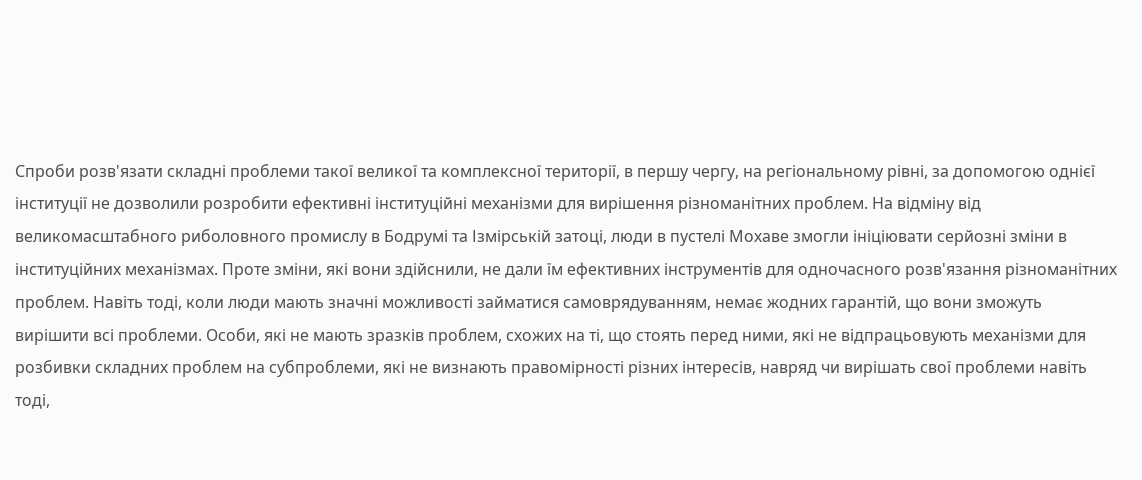Спроби розв'язати складні проблеми такої великої та комплексної території, в першу чергу, на регіональному рівні, за допомогою однієї інституції не дозволили розробити ефективні інституційні механізми для вирішення різноманітних проблем. На відміну від великомасштабного риболовного промислу в Бодрумі та Ізмірській затоці, люди в пустелі Мохаве змогли ініціювати серйозні зміни в інституційних механізмах. Проте зміни, які вони здійснили, не дали їм ефективних інструментів для одночасного розв'язання різноманітних проблем. Навіть тоді, коли люди мають значні можливості займатися самоврядуванням, немає жодних гарантій, що вони зможуть вирішити всі проблеми. Особи, які не мають зразків проблем, схожих на ті, що стоять перед ними, які не відпрацьовують механізми для розбивки складних проблем на субпроблеми, які не визнають правомірності різних інтересів, навряд чи вирішать свої проблеми навіть тоді,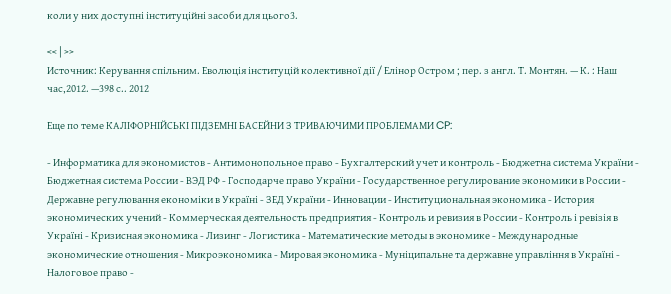коли у них доступні інституційні засоби для цього3.

<< | >>
Источник: Керування спільним. Еволюція інституцій колективної дії / Елінор Остром ; пер. з англ. Т. Монтян. — К. : Наш час,2012. —398 с.. 2012

Еще по теме КАЛІФОРНІЙСЬКІ ПІДЗЕМНІ БАСЕЙНИ З ТРИВАЮЧИМИ ПРОБЛЕМАМИ CP:

- Информатика для экономистов - Антимонопольное право - Бухгалтерский учет и контроль - Бюджетна система України - Бюджетная система России - ВЭД РФ - Господарче право України - Государственное регулирование экономики в России - Державне регулювання економіки в Україні - ЗЕД України - Инновации - Институциональная экономика - История экономических учений - Коммерческая деятельность предприятия - Контроль и ревизия в России - Контроль і ревізія в Україні - Кризисная экономика - Лизинг - Логистика - Математические методы в экономике - Международные экономические отношения - Микроэкономика - Мировая экономика - Муніципальне та державне управління в Україні - Налоговое право -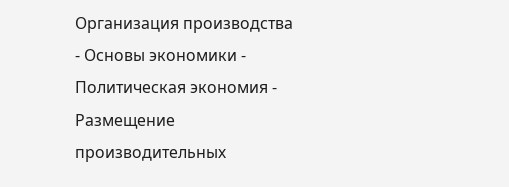Организация производства - Основы экономики - Политическая экономия - Размещение производительных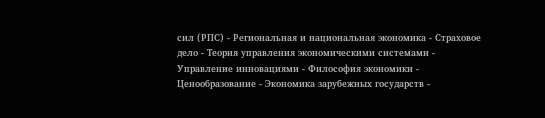сил (РПС) - Региональная и национальная экономика - Страховое дело - Теория управления экономическими системами - Управление инновациями - Философия экономики - Ценообразование - Экономика зарубежных государств -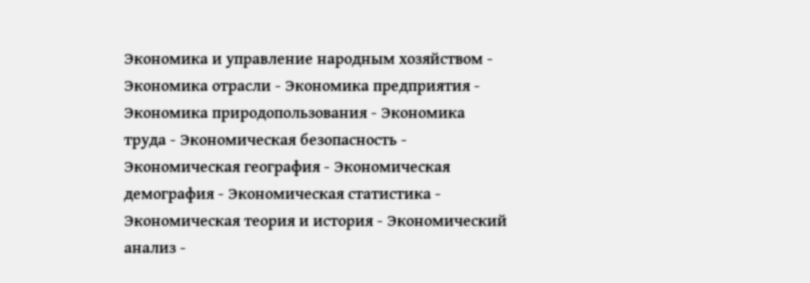Экономика и управление народным хозяйством - Экономика отрасли - Экономика предприятия - Экономика природопользования - Экономика труда - Экономическая безопасность - Экономическая география - Экономическая демография - Экономическая статистика - Экономическая теория и история - Экономический анализ -